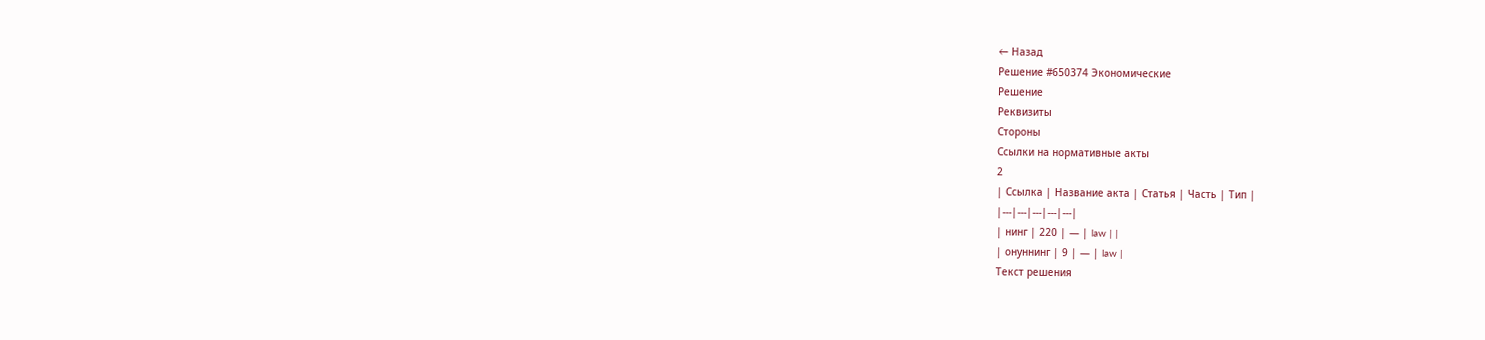← Назад
Решение #650374 Экономические
Решение
Реквизиты
Стороны
Ссылки на нормативные акты
2
| Ссылка | Название акта | Статья | Часть | Тип |
|---|---|---|---|---|
| нинг | 220 | — | law | |
| онуннинг | 9 | — | law |
Текст решения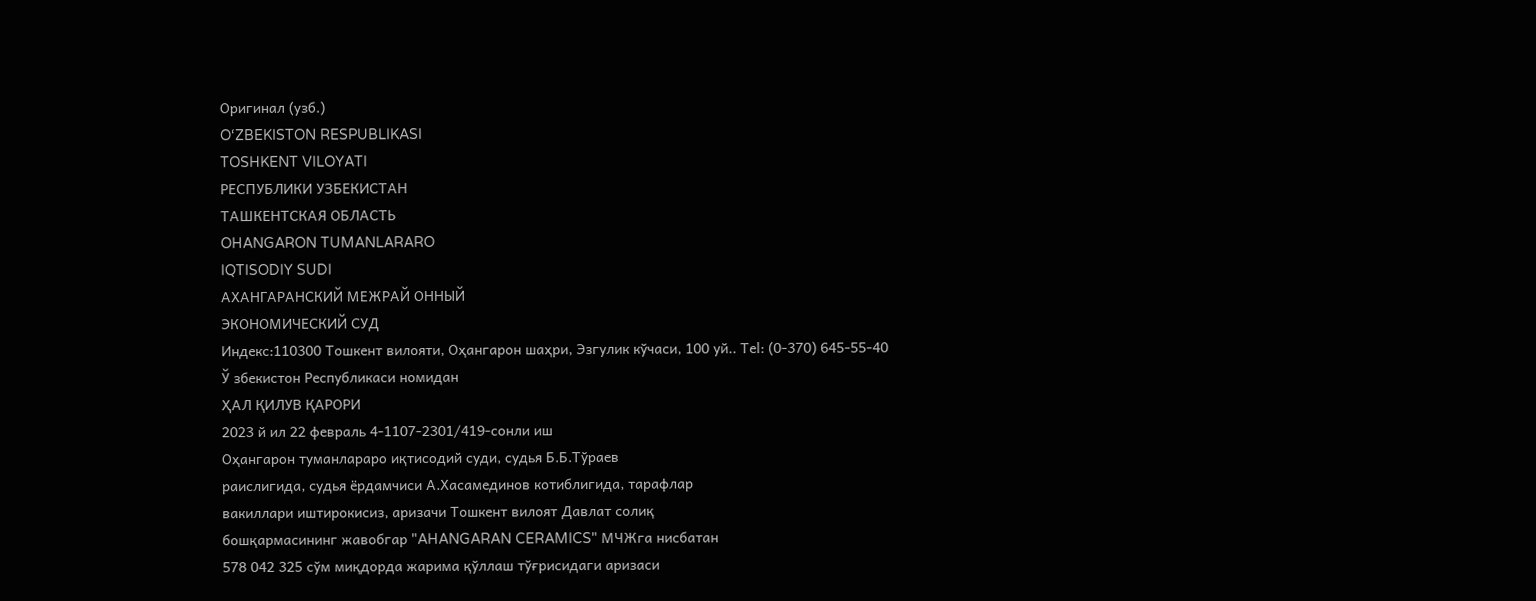Оригинал (узб.)
O‘ZBEKISTON RESPUBLIKASI
TOSHKENT VILOYATI
РЕСПУБЛИКИ УЗБЕКИСТАН
ТАШКЕНТСКАЯ ОБЛАСТЬ
OHANGARON TUMANLARARO
IQTISODIY SUDI
АХАНГАРАНСКИЙ МЕЖРАЙ ОННЫЙ
ЭКОНОМИЧЕСКИЙ СУД
Индекс:110300 Тошкент вилояти, Оҳангарон шаҳри, Эзгулик кўчаси, 100 уй.. Тel: (0-370) 645-55-40
Ў збекистон Республикаси номидан
ҲАЛ ҚИЛУВ ҚАРОРИ
2023 й ил 22 февраль 4-1107-2301/419-сонли иш
Оҳангарон туманлараро иқтисодий суди, судья Б.Б.Тўраев
раислигида, судья ёрдамчиси А.Хасамединов котиблигида, тарафлар
вакиллари иштирокисиз, аризачи Тошкент вилоят Давлат солиқ
бошқармасининг жавобгар "AHANGARAN CERAMICS" МЧЖга нисбатан
578 042 325 сўм миқдорда жарима қўллаш тўғрисидаги аризаси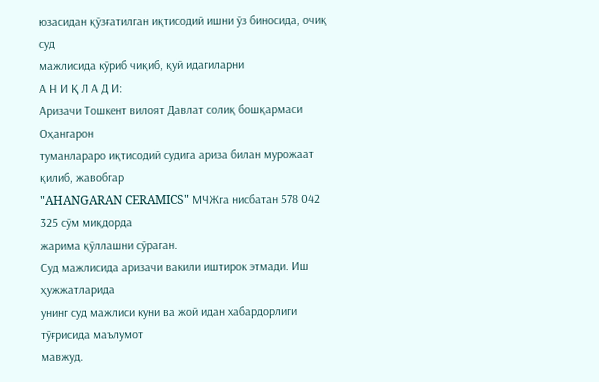юзасидан қўзғатилган иқтисодий ишни ўз биносида, очиқ суд
мажлисида кўриб чиқиб, қуй идагиларни
А Н И Қ Л А Д И:
Аризачи Тошкент вилоят Давлат солиқ бошқармаси Оҳангарон
туманлараро иқтисодий судига ариза билан мурожаат қилиб, жавобгар
"AHANGARAN CERAMICS" МЧЖга нисбатан 578 042 325 сўм миқдорда
жарима қўллашни сўраган.
Суд мажлисида аризачи вакили иштирок этмади. Иш ҳужжатларида
унинг суд мажлиси куни ва жой идан хабардорлиги тўғрисида маълумот
мавжуд.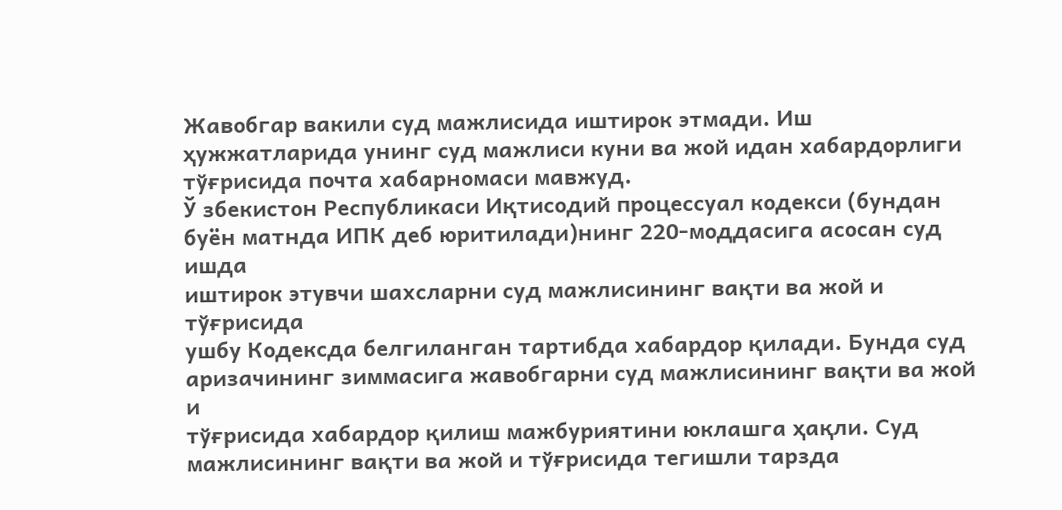Жавобгар вакили суд мажлисида иштирок этмади. Иш
ҳужжатларида унинг суд мажлиси куни ва жой идан хабардорлиги
тўғрисида почта хабарномаси мавжуд.
Ў збекистон Республикаси Иқтисодий процессуал кодекси (бундан
буён матнда ИПК деб юритилади)нинг 220-моддасига асосан суд ишда
иштирок этувчи шахсларни суд мажлисининг вақти ва жой и тўғрисида
ушбу Кодексда белгиланган тартибда хабардор қилади. Бунда суд
аризачининг зиммасига жавобгарни суд мажлисининг вақти ва жой и
тўғрисида хабардор қилиш мажбуриятини юклашга ҳақли. Суд
мажлисининг вақти ва жой и тўғрисида тегишли тарзда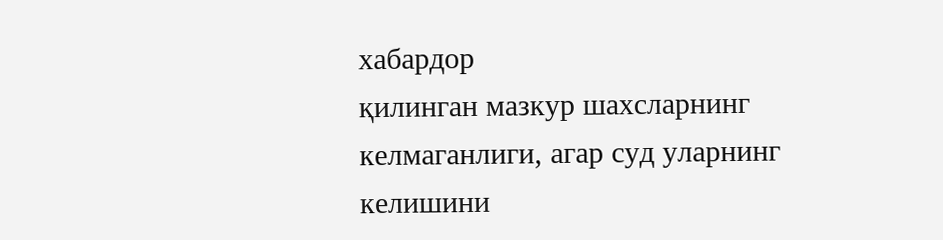хабардор
қилинган мазкур шахсларнинг келмаганлиги, агар суд уларнинг
келишини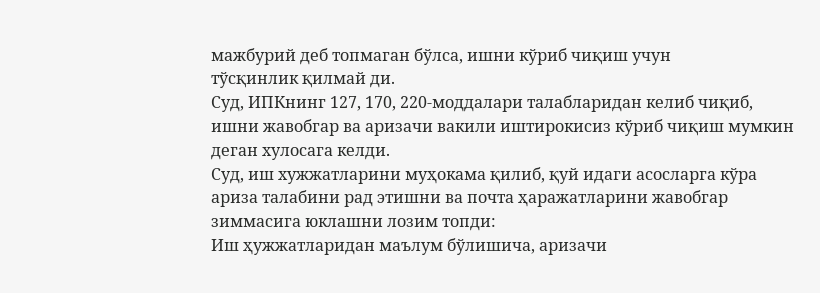мажбурий деб топмаган бўлса, ишни кўриб чиқиш учун
тўсқинлик қилмай ди.
Суд, ИПКнинг 127, 170, 220-моддалари талабларидан келиб чиқиб,
ишни жавобгар ва аризачи вакили иштирокисиз кўриб чиқиш мумкин
деган хулосага келди.
Суд, иш хужжатларини муҳокама қилиб, қуй идаги асосларга кўра
ариза талабини рад этишни ва почта ҳаражатларини жавобгар
зиммасига юклашни лозим топди:
Иш ҳужжатларидан маълум бўлишича, аризачи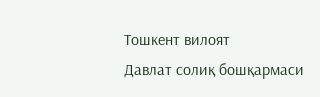Тошкент вилоят
Давлат солиқ бошқармаси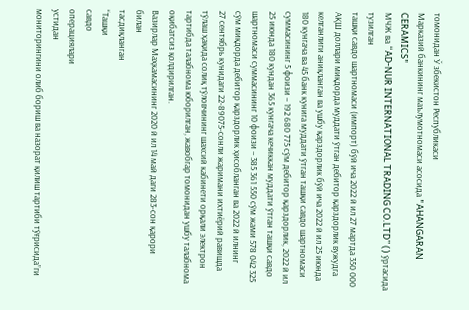томонидан Ў збекистон Республикаси
Марказий банкининг маълумотномаси асосида "AHANGARAN CERAMICS"
МЧЖ ва “AD-NUR INTERNATIONAL TRADING CO.LTD” () ўртасида тузилган
ташқи савдо шартномаси (импорт) бўй ича 2022 й ил 27 мартда 350 000
АҚШ доллари миқдорда муддати ўтган дебитор қарздорлик вужудга
келганлиги аниқланган ва ушбу қарздорлик бўй ича 2022 й ил 25 июнда
180 кунгача ва 45 банк кунига муддати ўтган ташқи савдо шартномаси
суммасининг 5 фоизи – 192 680 775 сўм дебитор қарздорлик, 2022 й ил
25 июнда 180 кундан 365 кунгача кечиккан муддати ўтган ташқи савдо
шартномаси суммасининг 10 фоизи – 385 361 550 сўм жами 578 042 325
сўм миқдорда дебитор қарздорлик ҳисобланган ва 2022 й илнинг
27 сентябрь кунидаги 22-89075-сонли жаримани ихтиёрий равишда
тўлаш ҳақида солиқ тўловчининг шахсий кабинети орқали электрон
тартибда талабнома юборилган, жавобгар томонидан ушбу талабнома
оқибатсиз қолдирилган.
Вазирлар Маҳкамасининг 2020 й ил 14 май даги 283-сон қарори
билан
тасдиқланган
“Ташқи
савдо
операциялари
устидан
мониторингини олиб бориш ва назорат қилиш тартиби тўғрисида”ги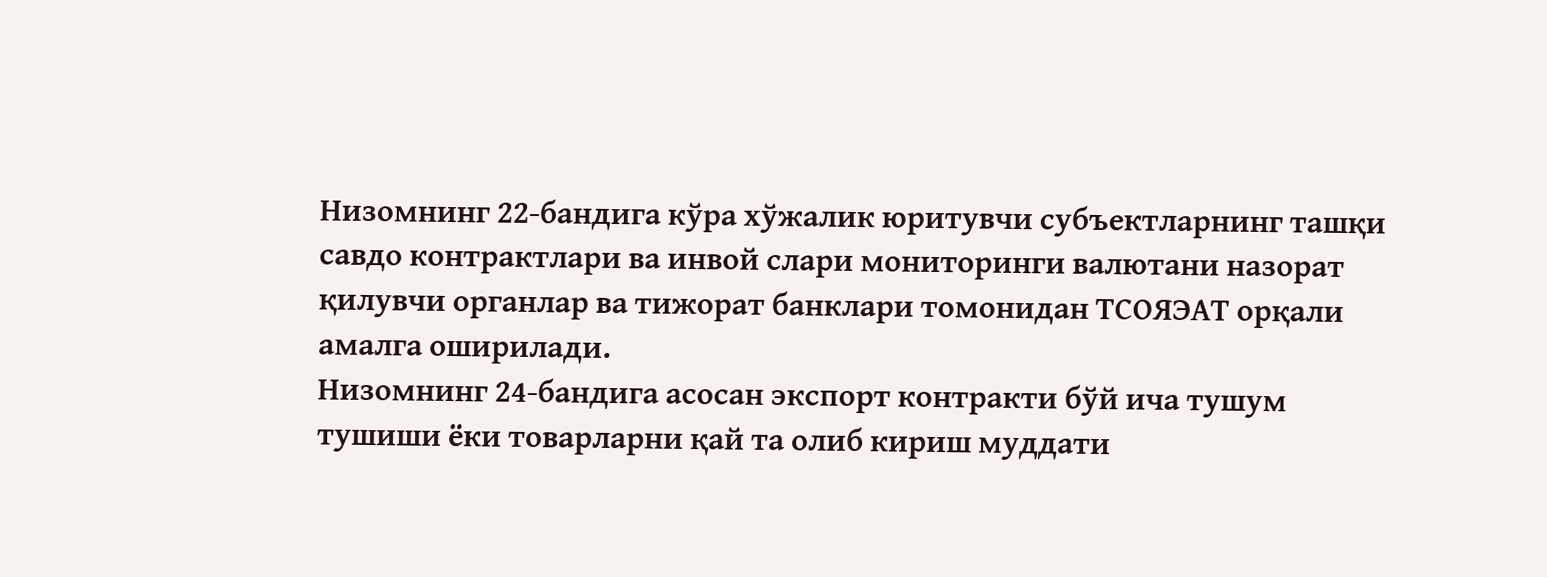Низомнинг 22-бандига кўра хўжалик юритувчи субъектларнинг ташқи
савдо контрактлари ва инвой слари мониторинги валютани назорат
қилувчи органлар ва тижорат банклари томонидан ТСОЯЭАТ орқали
амалга оширилади.
Низомнинг 24-бандига асосан экспорт контракти бўй ича тушум
тушиши ёки товарларни қай та олиб кириш муддати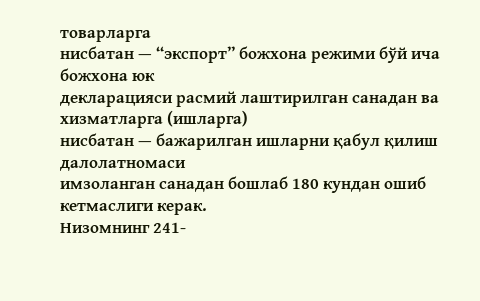товарларга
нисбатан — “экспорт” божхона режими бўй ича божхона юк
декларацияси расмий лаштирилган санадан ва хизматларга (ишларга)
нисбатан — бажарилган ишларни қабул қилиш далолатномаси
имзоланган санадан бошлаб 180 кундан ошиб кетмаслиги керак.
Низомнинг 241-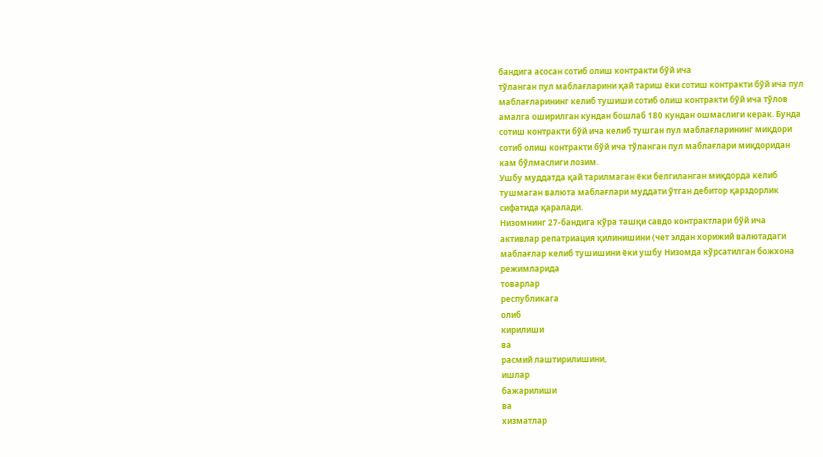бандига асосан сотиб олиш контракти бўй ича
тўланган пул маблағларини қай тариш ёки сотиш контракти бўй ича пул
маблағларининг келиб тушиши сотиб олиш контракти бўй ича тўлов
амалга оширилган кундан бошлаб 180 кундан ошмаслиги керак. Бунда
сотиш контракти бўй ича келиб тушган пул маблағларининг миқдори
сотиб олиш контракти бўй ича тўланган пул маблағлари миқдоридан
кам бўлмаслиги лозим.
Ушбу муддатда қай тарилмаган ёки белгиланган миқдорда келиб
тушмаган валюта маблағлари муддати ўтган дебитор қарздорлик
сифатида қаралади.
Низомнинг 27-бандига кўра ташқи савдо контрактлари бўй ича
активлар репатриация қилинишини (чет элдан хорижий валютадаги
маблағлар келиб тушишини ёки ушбу Низомда кўрсатилган божхона
режимларида
товарлар
республикага
олиб
кирилиши
ва
расмий лаштирилишини,
ишлар
бажарилиши
ва
хизматлар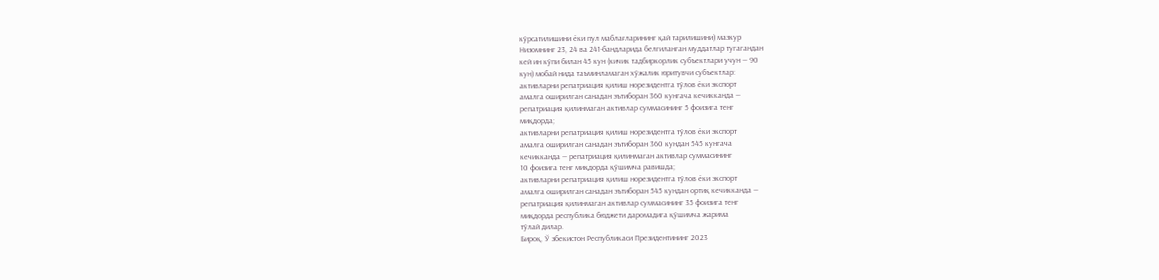кўрсатилишини ёки пул маблағларининг қай тарилишини) мазкур
Низомнинг 23, 24 ва 241-бандларида белгиланган муддатлар тугагандан
кей ин кўпи билан 45 кун (кичик тадбиркорлик субъектлари учун — 90
кун) мобай нида таъминламаган хўжалик юритувчи субъектлар:
активларни репатриация қилиш норезидентга тўлов ёки экспорт
амалга оширилган санадан эътиборан 360 кунгача кечикканда —
репатриация қилинмаган активлар суммасининг 5 фоизига тенг
миқдорда;
активларни репатриация қилиш норезидентга тўлов ёки экспорт
амалга оширилган санадан эътиборан 360 кундан 545 кунгача
кечикканда — репатриация қилинмаган активлар суммасининг
10 фоизига тенг миқдорда қўшимча равишда;
активларни репатриация қилиш норезидентга тўлов ёки экспорт
амалга оширилган санадан эътиборан 545 кундан ортиқ кечикканда —
репатриация қилинмаган активлар суммасининг 35 фоизига тенг
миқдорда республика бюджети даромадига қўшимча жарима
тўлай дилар.
Бироқ, Ў збекистон Республикаси Президентининг 2023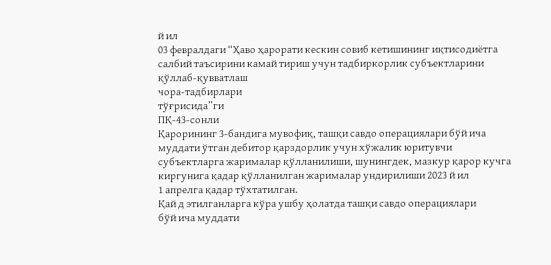й ил
03 февралдаги “Ҳаво ҳарорати кескин совиб кетишининг иқтисодиётга
салбий таъсирини камай тириш учун тадбиркорлик субъектларини
қўллаб-қувватлаш
чора-тадбирлари
тўғрисида”ги
ПҚ-43-сонли
Қарорининг 3-бандига мувофиқ, ташқи савдо операциялари бўй ича
муддати ўтган дебитор қарздорлик учун хўжалик юритувчи
субъектларга жарималар қўлланилиши, шунингдек, мазкур қарор кучга
киргунига қадар қўлланилган жарималар ундирилиши 2023 й ил
1 апрелга қадар тўхтатилган.
Қай д этилганларга кўра ушбу ҳолатда ташқи савдо операциялари
бўй ича муддати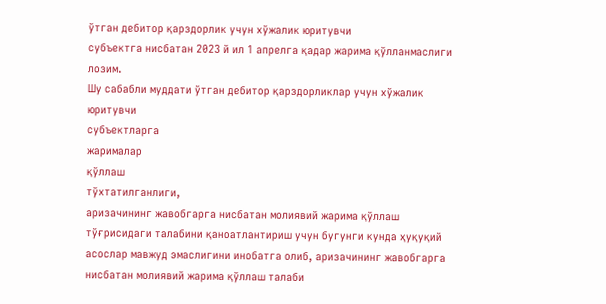ўтган дебитор қарздорлик учун хўжалик юритувчи
субъектга нисбатан 2023 й ил 1 апрелга қадар жарима қўлланмаслиги
лозим.
Шу сабабли муддати ўтган дебитор қарздорликлар учун хўжалик
юритувчи
субъектларга
жарималар
қўллаш
тўхтатилганлиги,
аризачининг жавобгарга нисбатан молиявий жарима қўллаш
тўғрисидаги талабини қаноатлантириш учун бугунги кунда ҳуқуқий
асослар мавжуд эмаслигини инобатга олиб, аризачининг жавобгарга
нисбатан молиявий жарима қўллаш талаби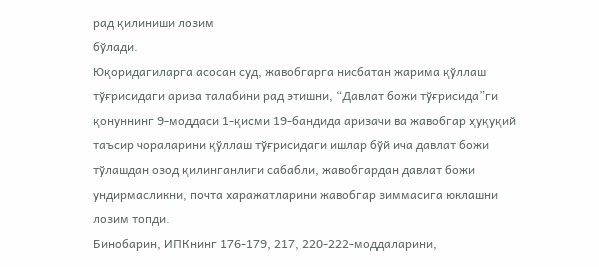рад қилиниши лозим
бўлади.
Юқоридагиларга асосан суд, жавобгарга нисбатан жарима қўллаш
тўғрисидаги ариза талабини рад этишни, “Давлат божи тўғрисида”ги
қонуннинг 9-моддаси 1-қисми 19-бандида аризачи ва жавобгар ҳуқуқий
таъсир чораларини қўллаш тўғрисидаги ишлар бўй ича давлат божи
тўлашдан озод қилинганлиги сабабли, жавобгардан давлат божи
ундирмасликни, почта харажатларини жавобгар зиммасига юклашни
лозим топди.
Бинобарин, ИПКнинг 176-179, 217, 220-222-моддаларини,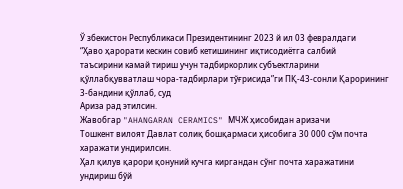Ў збекистон Республикаси Президентининг 2023 й ил 03 февралдаги
“Ҳаво ҳарорати кескин совиб кетишининг иқтисодиётга салбий
таъсирини камай тириш учун тадбиркорлик субъектларини қўллабқувватлаш чора-тадбирлари тўғрисида”ги ПҚ-43-сонли Қарорининг
3-бандини қўллаб, суд
Ариза рад этилсин.
Жавобгар "AHANGARAN CERAMICS" МЧЖ ҳисобидан аризачи
Тошкент вилоят Давлат солиқ бошқармаси ҳисобига 30 000 сўм почта
харажати ундирилсин.
Ҳал қилув қарори қонуний кучга киргандан сўнг почта харажатини
ундириш бўй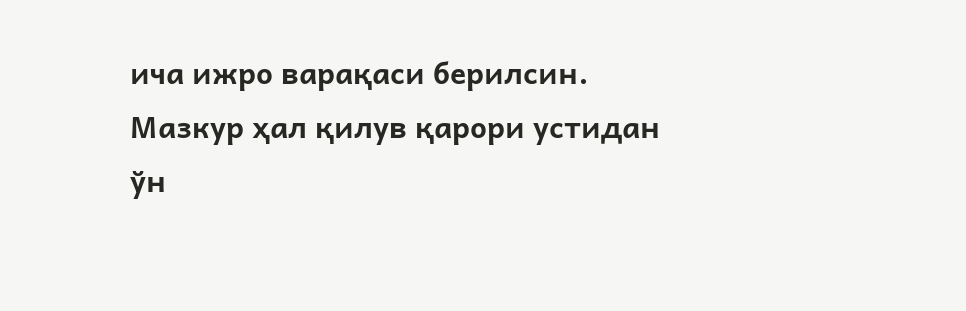ича ижро варақаси берилсин.
Мазкур ҳал қилув қарори устидан ўн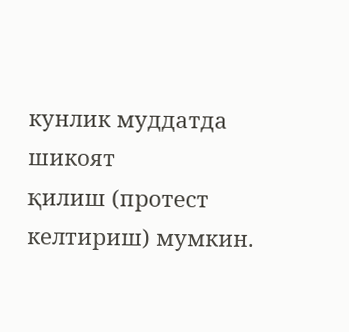кунлик муддатда шикоят
қилиш (протест келтириш) мумкин.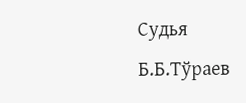Судья
Б.Б.Тўраев